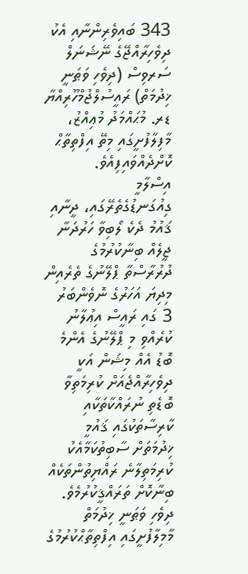343 ބައިވެރިންނާއި އެކު ދިވެހިރާއްޖޭގެ ނޭޝަނަލް ސަރވިސް (ދިވެހި ވަޠަނީ ޚިދުމަތް) ރައީސުލްޖުމްހޫރިއްޔާ ޑރ. މުޙައްމަދު މުޢިއްޒު، މާފިލާފުށީގައި މިތޭ އިފްތިތާޙް ކޮށްދެއްވައިފިއެވެ.
އިސްލާމީ ގިއުގަނޑުގެތެރޭގައި، ދީނާއި ޤައުމު ދެކެ ލޯބިވާ ހަރުދަނާ ޖީލެއް ބިނާކުރުމުގެ ދުރުރާސްތާ ޕްލޭނުގެ ތެރެއިން މިދިޔަ އަހަރުގެ ނޮވެންބަރު 3 ގައި ރައީސް އިޢުލާނު ކުރެއްވި މި ޕްލޭނުގެ އެންމެ ބޮޑު އެއް މިޝަން އަކީ ދިވެހިރާއްޖެއަށް ކުރިމަތިވާ ބޮޑެތި ނުރައްކާތަކާއި ކާރިސާތަކުގައި ޤައުމީ ޚިދުމަތަށް ސާބިތުކަމާއެކު ކުރިމަތިލާނެ ރައްޔިތުންތަކެއް ބިނާކޮށް ތަރައްޤީކުރުމެވެ.
ދިވެހި ވަޠަނީ ޚިދުމަތް މާމިލާފުށީގައި އިފްތިތާޙްކުރުމުގެ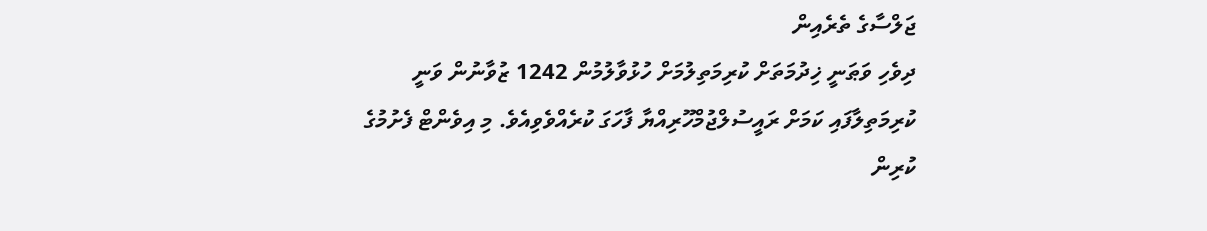ޖަލްސާގެ ތެރެއިން
ދިވެހި ވަޠަނީ ޚިދުމަތަށް ކުރިމަތިލުމަށް ހުޅުވާލުމުން 1242 ޒުވާނުން ވަނީ ކުރިމަތިލާފައި ކަމަށް ރައީސުލްޖުމްހޫރިއްޔާ ފާހަގަ ކުރެއްވެވިއެވެ. މި އިވެންޓް ފެށުމުގެ ކުރިން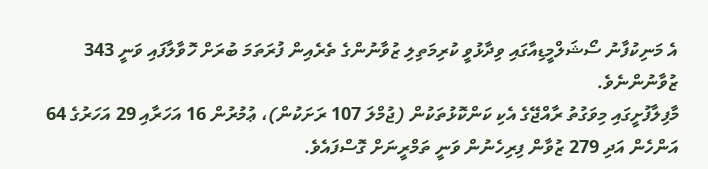އެ މަނިކުފާނު ސޯޝަލްމީޑިއާގައި ވިދާޅުވީ ކުރިމަތިލި ޒުވާނުންގެ ތެރެއިން ފުރަތަމަ ބުރަށް ހޮވާލާފައި ވަނީ 343 ޒުވާނުންނެވެ.
މާފިލާފުށީގައި މިވަގުތު ރާއްޖޭގެ އެކި ކަންކޮޅުތަކުން (ޖުމްލަ 107 ރަށަކުން)، ޢުމުރުން 16 އަހަރާއި 29 އަހަރުގެ 64 އަންހެން އަދި 279 ޒުވާން ފިރިހެނުން ވަނީ ތަމްރީނަށް ގޮސްފައެވެ.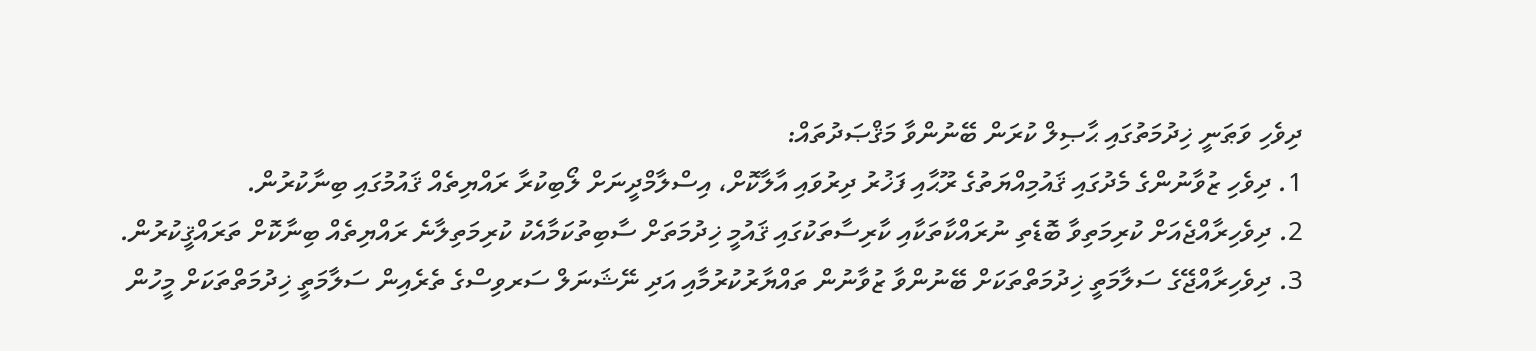ދިވެހި ވަޠަނީ ޚިދުމަތުގައި ޙާޞިލް ކުރަން ބޭނުންވާ މަޤްޞަދުތައް:
1. ދިވެހި ޒުވާނުންގެ މެދުގައި ޤައުމިއްޔަތުގެ ރޫޙާއި ފަޚުރު ދިރުވައި އާލާކޮށް، އިސްލާމްދީނަށް ލޯބިކުރާ ރައްޔިތެއް ޤައުމުގައި ބިނާކުރުން.
2. ދިވެހިރާއްޖެއަށް ކުރިމަތިވާ ބޮޑެތި ނުރައްކާތަކާއި ކާރިސާތަކުގައި ޤައުމީ ޚިދުމަތަށް ސާބިތުކަމާއެކު ކުރިމަތިލާނެ ރައްޔިތެއް ބިނާކޮށް ތަރައްޤީކުރުން.
3. ދިވެހިރާއްޖޭގެ ސަލާމަތީ ޚިދުމަތްތަކަށް ބޭނުންވާ ޒުވާނުން ތައްޔާރުކުރުމާއި އަދި ނޭޝަނަލް ސަރވިސްގެ ތެރެއިން ސަލާމަތީ ޚިދުމަތްތަކަށް މީހުން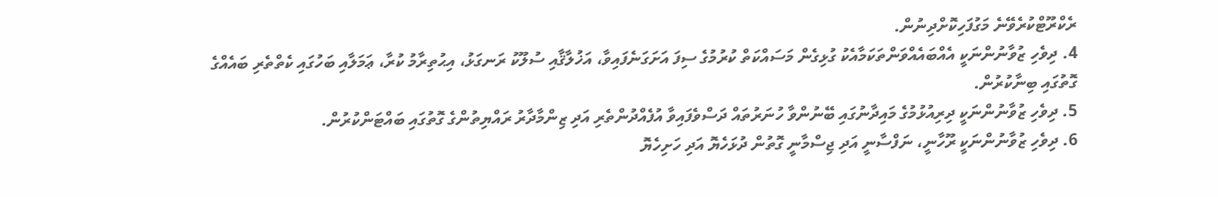ރެކްރޫޓްކުރެވޭނެ މަގުފަހިކޮށްދިނުން.
4. ދިވެހި ޒުވާނުންނަކީ އެއްބައެއްވަންތަކަމާއެކު ގުޅިގެން މަސައްކަތް ކުރުމުގެ ސިފަ އަށަގަނެފައިވާ، އަޚުލާޤާއި ސުލޫކު ރަނގަޅު، އިޙުތިރާމު ކުރާ، ޢަމަލާއި ބަހުގައި ކެތްތެރި ބައެއްގެ ގޮތުގައި ބިނާކުރުން.
5. ދިވެހި ޒުވާނުންނަކީ ދިރިއުޅުމުގެ މައިދާނުގައި ބޭނުންވާ ހުނަރުތައް ދަސްވެފައިވާ އުފެއްދުންތެރި އަދި ޒިންމާދާރު ރައްޔިތުންގެ ގޮތުގައި ބައްޓަންކުރުން.
6. ދިވެހި ޒުވާނުންނަކީ ރޫހާނީ، ނަފްސާނީ އަދި ޖިސްމާނީ ގޮތުން ދުޅަހެޔޮ އަދި ހަށިހެޔޮ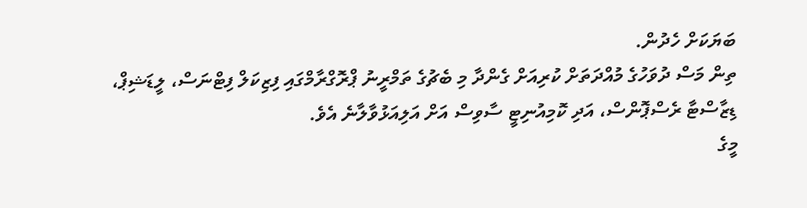ބަޔަކަށް ހެދުން.
ތިން މަސް ދުވަހުގެ މުއްދަތަށް ކުރިއަށް ގެންދާ މި ބެޗުގެ ތަމްރީނު ޕްރޮގްރާމްގައި ފިޒިކަލް ފިޓްނަސް، ލީޑަޝިޕް، ޑިޒާސްޓާ ރެސްޕޮންސް، އަދި ކޮމިއުނިޓީ ސާވިސް އަށް އަލިއަޅުވާލާނެ އެވެ.
މީގެ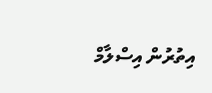އިތުރުން އިސްލާމް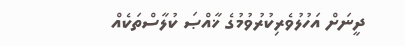ދީނަށް އަހުލުވެރިކުރުވުމުގެ ޚާއްޞަ ކުލާސްތަކެއް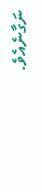ނަގާނެއެވެ.